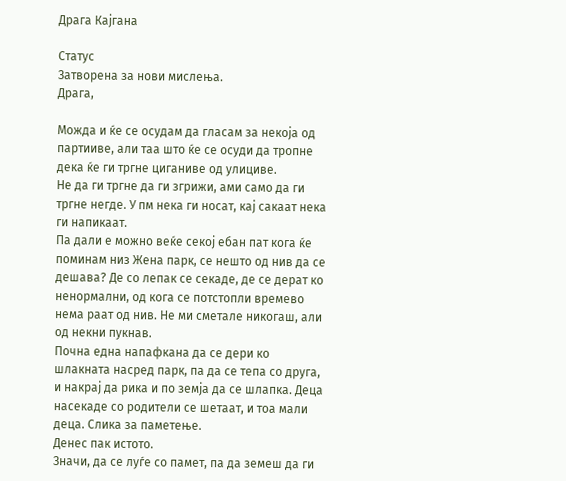Драга Кајгана

Статус
Затворена за нови мислења.
Драга,

Можда и ќе се осудам да гласам за некоја од партииве, али таа што ќе се осуди да тропне дека ќе ги тргне циганиве од улициве.
Не да ги тргне да ги згрижи, ами само да ги тргне негде. У пм нека ги носат, кај сакаат нека ги напикаат.
Па дали е можно веќе секој ебан пат кога ќе поминам низ Жена парк, се нешто од нив да се дешава? Де со лепак се секаде, де се дерат ко ненормални, од кога се потстопли времево нема раат од нив. Не ми сметале никогаш, али од некни пукнав.
Почна една напафкана да се дери ко шлакната насред парк, па да се тепа со друга, и накрај да рика и по земја да се шлапка. Деца насекаде со родители се шетаат, и тоа мали деца. Слика за паметење.
Денес пак истото.
Значи, да се луѓе со памет, па да земеш да ги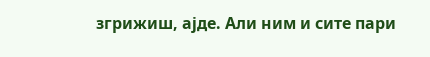згрижиш, ајде. Али ним и сите пари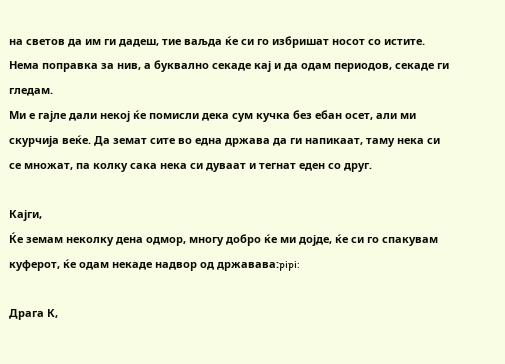на светов да им ги дадеш, тие ваљда ќе си го избришат носот со истите. Нема поправка за нив, а буквално секаде кај и да одам периодов, секаде ги гледам.
Ми е гајле дали некој ќе помисли дека сум кучка без ебан осет, али ми скурчија веќе. Да земат сите во една држава да ги напикаат, таму нека си се множат, па колку сака нека си дуваат и тегнат еден со друг.

Кајги,
Ќе земам неколку дена одмор, многу добро ќе ми дојде, ќе си го спакувам куферот, ќе одам некаде надвор од државава:pipi:

Драга К,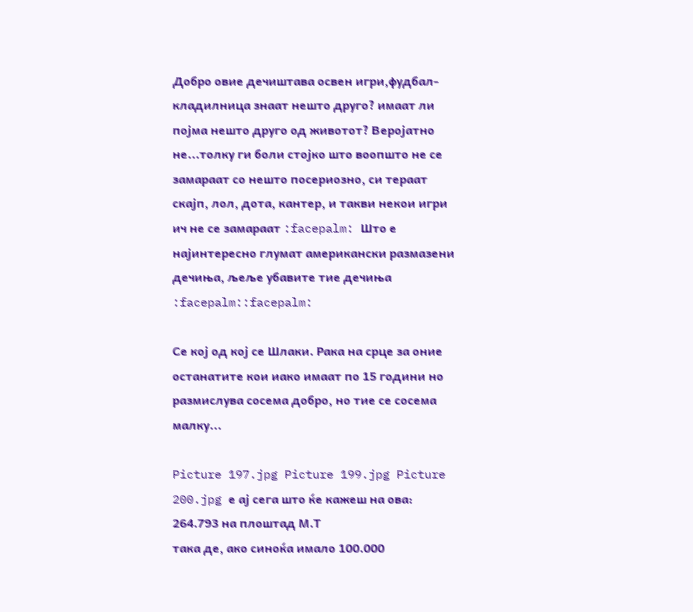Добро овие дечиштава освен игри,фудбал-кладилница знаат нешто друго? имаат ли појма нешто друго од животот? Веројатно не...толку ги боли стојко што воопшто не се замараат со нешто посериозно, си тераат скајп, лол, дота, кантер, и такви некои игри ич не се замараат :facepalm: Што е најинтересно глумат американски размазени дечиња, љеље убавите тие дечиња :facepalm::facepalm:

Се кој од кој се Шлаки. Рака на срце за оние останатите кои иако имаат по 15 години но размислува сосема добро, но тие се сосема малку...

Picture 197.jpg Picture 199.jpg Picture 200.jpg е ај сега што ќе кажеш на ова: 264.793 на плоштад М.Т
така де, ако синоќа имало 100.000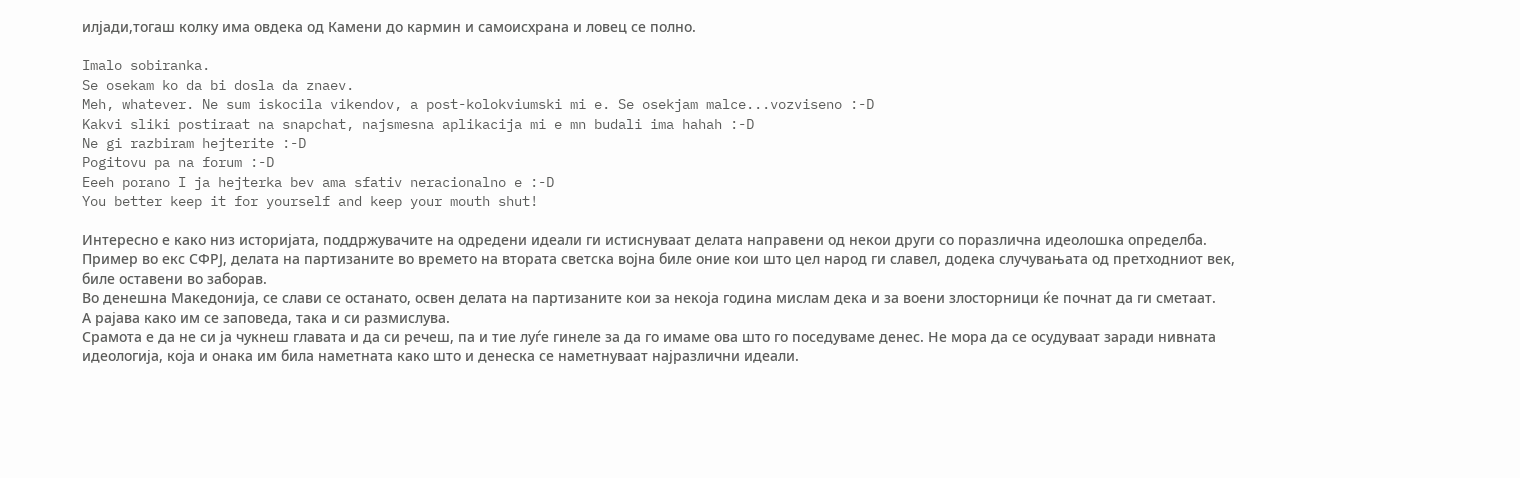илјади,тогаш колку има овдека од Камени до кармин и самоисхрана и ловец се полно.

Imalo sobiranka.
Se osekam ko da bi dosla da znaev.
Meh, whatever. Ne sum iskocila vikendov, a post-kolokviumski mi e. Se osekjam malce...vozviseno :-D
Kakvi sliki postiraat na snapchat, najsmesna aplikacija mi e mn budali ima hahah :-D
Ne gi razbiram hejterite :-D
Pogitovu pa na forum :-D
Eeeh porano I ja hejterka bev ama sfativ neracionalno e :-D
You better keep it for yourself and keep your mouth shut!

Интересно е како низ историјата, поддржувачите на одредени идеали ги истиснуваат делата направени од некои други со поразлична идеолошка определба.
Пример во екс СФРЈ, делата на партизаните во времето на втората светска војна биле оние кои што цел народ ги славел, додека случувањата од претходниот век, биле оставени во заборав.
Во денешна Македонија, се слави се останато, освен делата на партизаните кои за некоја година мислам дека и за воени злосторници ќе почнат да ги сметаат.
А рајава како им се заповеда, така и си размислува.
Срамота е да не си ја чукнеш главата и да си речеш, па и тие луѓе гинеле за да го имаме ова што го поседуваме денес. Не мора да се осудуваат заради нивната идеологија, која и онака им била наметната како што и денеска се наметнуваат најразлични идеали.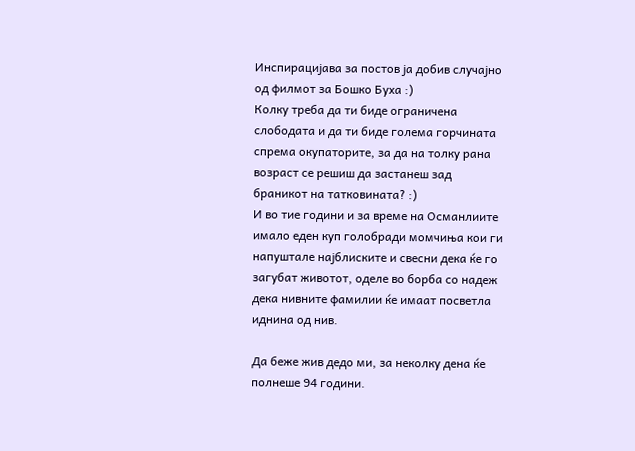Инспирацијава за постов ја добив случајно од филмот за Бошко Буха :)
Колку треба да ти биде ограничена слободата и да ти биде голема горчината спрема окупаторите, за да на толку рана возраст се решиш да застанеш зад браникот на татковината? :)
И во тие години и за време на Османлиите имало еден куп голобради момчиња кои ги напуштале најблиските и свесни дека ќе го загубат животот, оделе во борба со надеж дека нивните фамилии ќе имаат посветла иднина од нив.

Да беже жив дедо ми, за неколку дена ќе полнеше 94 години.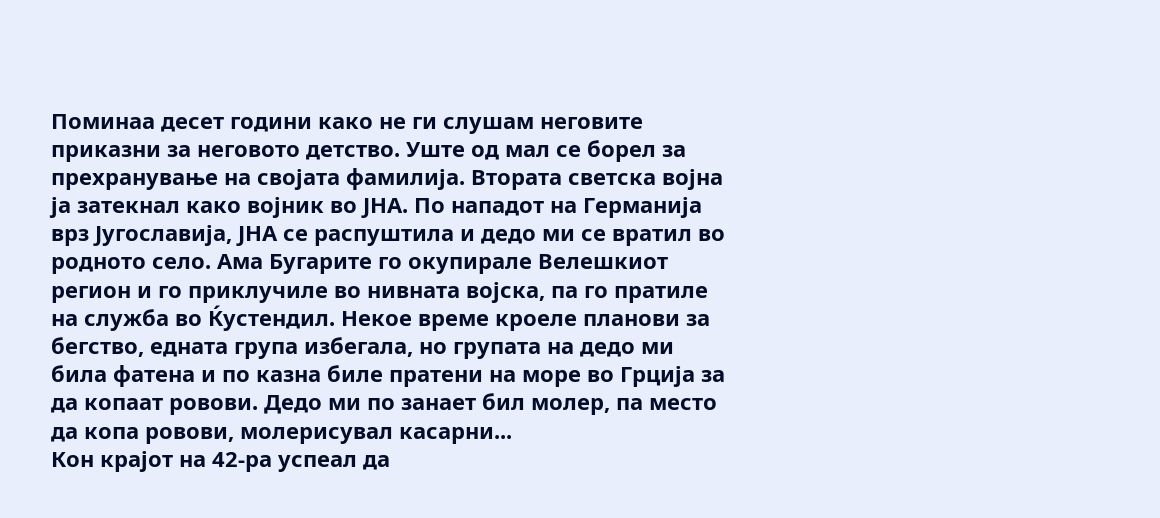Поминаа десет години како не ги слушам неговите приказни за неговото детство. Уште од мал се борел за прехранување на својата фамилија. Втората светска војна ја затекнал како војник во ЈНА. По нападот на Германија врз Југославија, ЈНА се распуштила и дедо ми се вратил во родното село. Ама Бугарите го окупирале Велешкиот регион и го приклучиле во нивната војска, па го пратиле на служба во Ќустендил. Некое време кроеле планови за бегство, едната група избегала, но групата на дедо ми била фатена и по казна биле пратени на море во Грција за да копаат ровови. Дедо ми по занает бил молер, па место да копа ровови, молерисувал касарни...
Кон крајот на 42-ра успеал да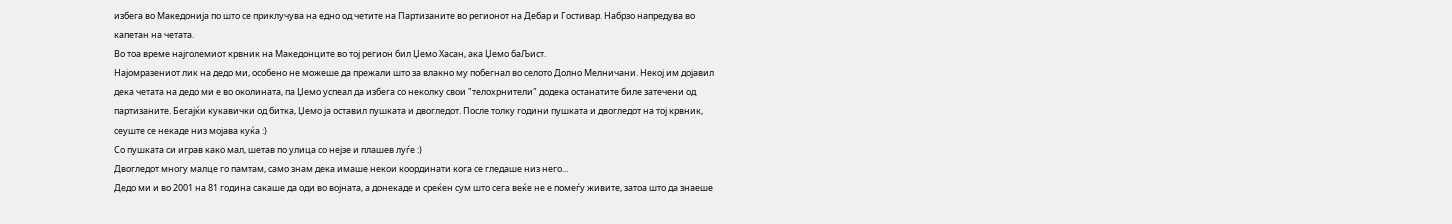избега во Македонија по што се приклучува на едно од четите на Партизаните во регионот на Дебар и Гостивар. Набрзо напредува во капетан на четата.
Во тоа време најголемиот крвник на Македонците во тој регион бил Џемо Хасан, ака Џемо баЉист.
Најомразениот лик на дедо ми, особено не можеше да прежали што за влакно му побегнал во селото Долно Мелничани. Некој им дојавил дека четата на дедо ми е во околината, па Џемо успеал да избега со неколку свои "телохрнители" додека останатите биле затечени од партизаните. Бегајќи кукавички од битка, Џемо ја оставил пушката и двогледот. После толку години пушката и двогледот на тој крвник, сеуште се некаде низ мојава куќа :)
Со пушката си играв како мал, шетав по улица со нејзе и плашев луѓе :)
Двогледот многу малце го памтам, само знам дека имаше некои координати кога се гледаше низ него...
Дедо ми и во 2001 на 81 година сакаше да оди во војната, а донекаде и среќен сум што сега веќе не е помеѓу живите, затоа што да знаеше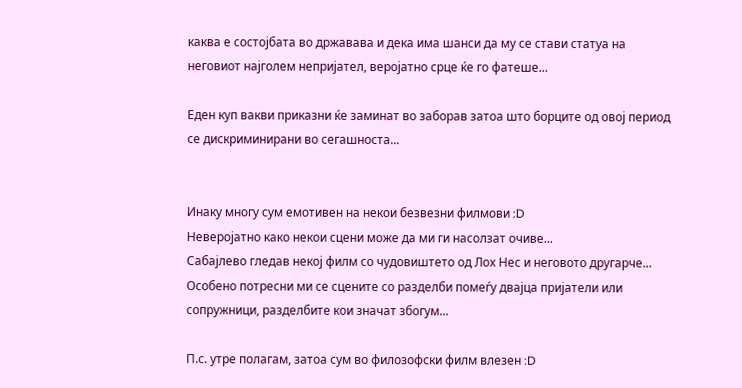каква е состојбата во државава и дека има шанси да му се стави статуа на неговиот најголем непријател, веројатно срце ќе го фатеше...

Еден куп вакви приказни ќе заминат во заборав затоа што борците од овој период се дискриминирани во сегашноста...


Инаку многу сум емотивен на некои безвезни филмови :D
Неверојатно како некои сцени може да ми ги насолзат очиве...
Сабајлево гледав некој филм со чудовиштето од Лох Нес и неговото другарче... Особено потресни ми се сцените со разделби помеѓу двајца пријатели или сопружници, разделбите кои значат збогум...

П.с. утре полагам, затоа сум во филозофски филм влезен :D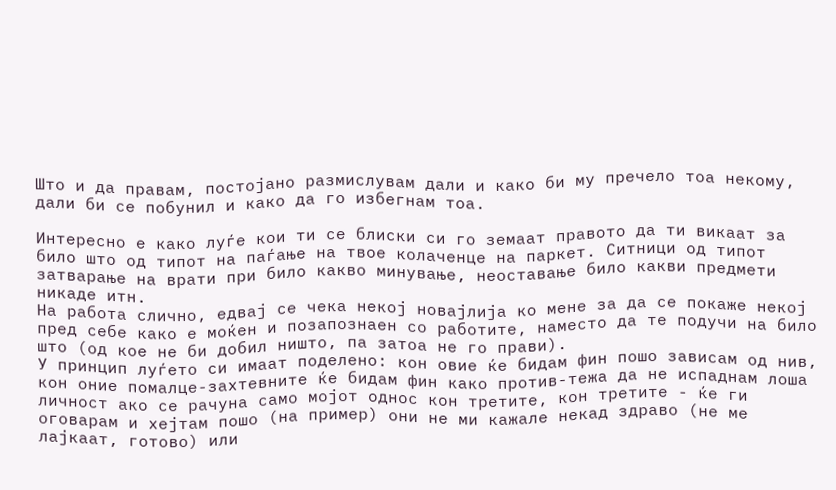Што и да правам, постојано размислувам дали и како би му пречело тоа некому, дали би се побунил и како да го избегнам тоа.

Интересно е како луѓе кои ти се блиски си го земаат правото да ти викаат за било што од типот на паѓање на твое колаченце на паркет. Ситници од типот затварање на врати при било какво минување, неоставање било какви предмети никаде итн.
На работа слично, едвај се чека некој новајлија ко мене за да се покаже некој пред себе како е моќен и позапознаен со работите, наместо да те подучи на било што (од кое не би добил ништо, па затоа не го прави).
У принцип луѓето си имаат поделено: кон овие ќе бидам фин пошо зависам од нив, кон оние помалце-захтевните ќе бидам фин како против-тежа да не испаднам лоша личност ако се рачуна само мојот однос кон третите, кон третите - ќе ги оговарам и хејтам пошо (на пример) они не ми кажале некад здраво (не ме лајкаат, готово) или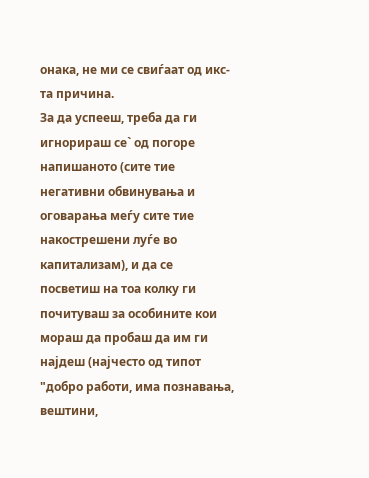онака, не ми се свиѓаат од икс-та причина.
За да успееш, треба да ги игнорираш се` од погоре напишаното (сите тие негативни обвинувања и оговарања меѓу сите тие накострешени луѓе во капитализам), и да се посветиш на тоа колку ги почитуваш за особините кои мораш да пробаш да им ги најдеш (најчесто од типот "добро работи, има познавања, вештини,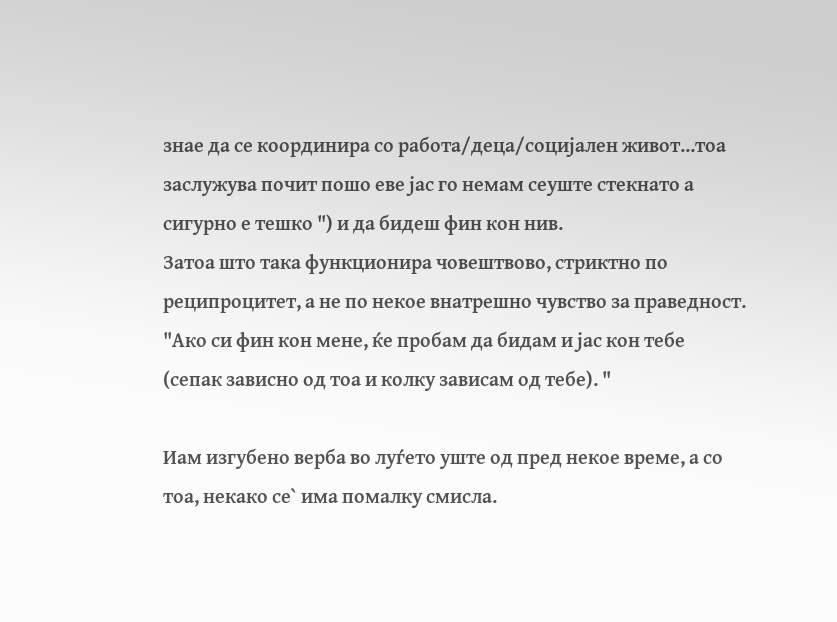знае да се координира со работа/деца/социјален живот...тоа заслужува почит пошо еве јас го немам сеуште стекнато а сигурно е тешко ") и да бидеш фин кон нив.
Затоа што така функционира човештвово, стриктно по реципроцитет, а не по некое внатрешно чувство за праведност. "Ако си фин кон мене, ќе пробам да бидам и јас кон тебе (сепак зависно од тоа и колку зависам од тебе). "

Иам изгубено верба во луѓето уште од пред некое време, а со тоа, некако се` има помалку смисла.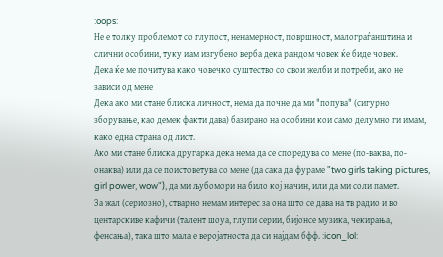:oops:
Не е толку проблемот со глупост, ненамерност, површност, малограѓанштина и слични особини, туку иам изгубено верба дека рандом човек ќе биде човек.
Дека ќе ме почитува како човечко суштество со свои желби и потреби, ако не зависи од мене
Дека ако ми стане блиска личност, нема да почне да ми "попува" (сигурно зборување, као демек факти дава) базирано на особини кои само делумно ги имам, како една страна од лист.
Ако ми стане блиска другарка дека нема да се споредува со мене (по-ваква, по-онаква) или да се поистоветува со мене (да сака да фураме "two girls taking pictures, girl power, wow"), да ми љубомори на било кој начин, или да ми соли памет.
За жал (сериозно), стварно немам интерес за она што се дава на тв радио и во центарскиве кафичи (талент шоуа, глупи серии, бијонсе музика, чекирања, фенсања), така што мала е веројатноста да си најдам бфф. :icon_lol: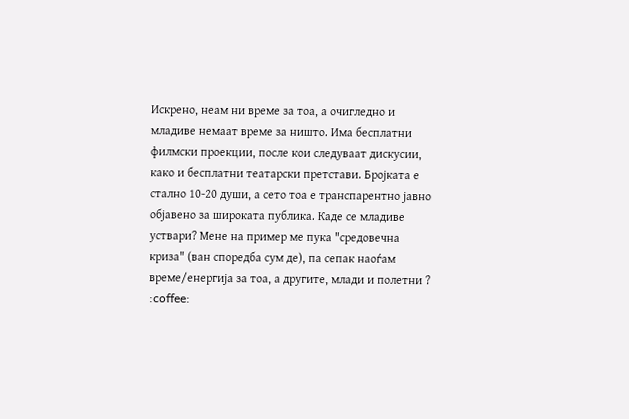Искрено, неам ни време за тоа, а очигледно и младиве немаат време за ништо. Има бесплатни филмски проекции, после кои следуваат дискусии, како и бесплатни театарски претстави. Бројката е стално 10-20 души, а сето тоа е транспарентно јавно објавено за широката публика. Каде се младиве уствари? Мене на пример ме пука "средовечна криза" (ван споредба сум де), па сепак наоѓам време/енергија за тоа, а другите, млади и полетни ? :coffee: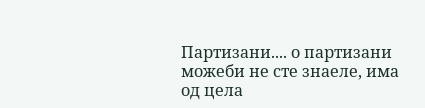Партизани.... о партизани
можеби не сте знаеле, има од цела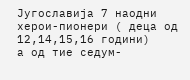Југославија 7 наодни херои-пионери ( деца од 12,14,15,16 години)
а од тие седум-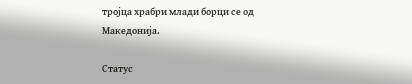тројца храбри млади борци се од Македонија.

Статус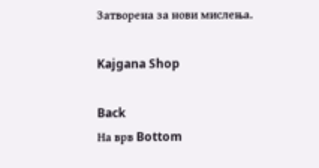Затворена за нови мислења.

Kajgana Shop

Back
На врв Bottom